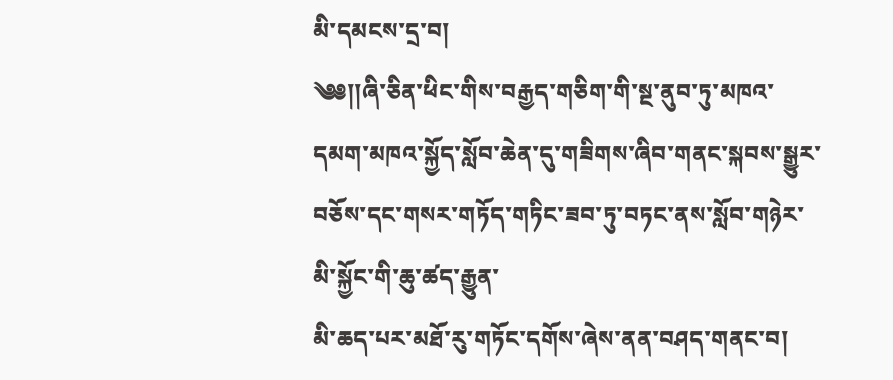མི་དམངས་དྲ་བ།
༄༅།།ཞི་ཅིན་ཕིང་གིས་བརྒྱད་གཅིག་གི་སྔ་ནུབ་ཏུ་མཁའ་དམག་མཁའ་སྐྱོད་སློབ་ཆེན་དུ་གཟིགས་ཞིབ་གནང་སྐབས་སྒྱུར་
བཅོས་དང་གསར་གཏོད་གཏིང་ཟབ་ཏུ་བཏང་ནས་སློབ་གཉེར་མི་སྐྱོང་གི་ཆུ་ཚད་རྒྱུན་
མི་ཆད་པར་མཐོ་རུ་གཏོང་དགོས་ཞེས་ནན་བཤད་གནང་བ།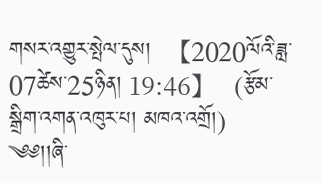གསར་འགྱུར་སྤེལ་དུས།  【2020ལོའི་ཟླ་ 07ཚེས་25ཉིན། 19:46】   (རྩོམ་སྒྲིག་འགན་འཁུར་པ། མཁའ་འགྲོ།)
༄༅།།ཞི་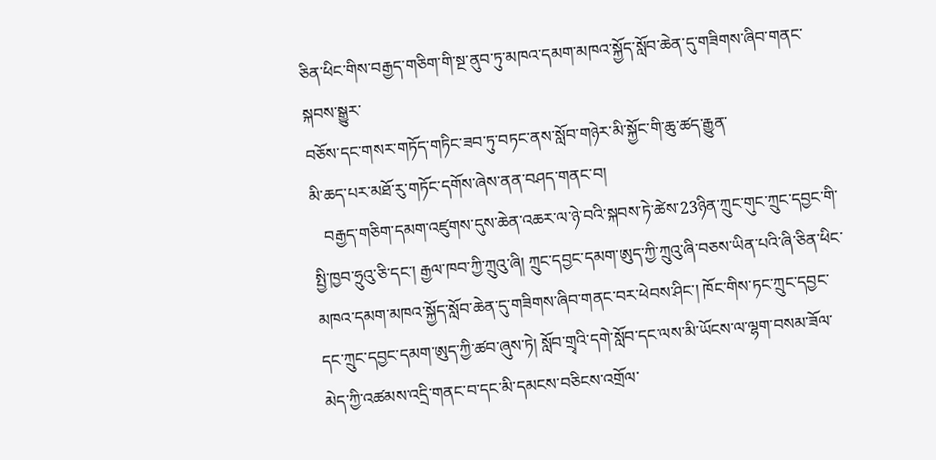ཅིན་ཕིང་གིས་བརྒྱད་གཅིག་གི་སྔ་ནུབ་ཏུ་མཁའ་དམག་མཁའ་སྐྱོད་སློབ་ཆེན་དུ་གཟིགས་ཞིབ་གནང་སྐབས་སྒྱུར་
བཅོས་དང་གསར་གཏོད་གཏིང་ཟབ་ཏུ་བཏང་ནས་སློབ་གཉེར་མི་སྐྱོང་གི་ཆུ་ཚད་རྒྱུན་
མི་ཆད་པར་མཐོ་རུ་གཏོང་དགོས་ཞེས་ནན་བཤད་གནང་བ།
   བརྒྱད་གཅིག་དམག་འཛུགས་དུས་ཆེན་འཆར་ལ་ཉེ་བའི་སྐབས་ཏེ་ཚེས་23ཉིན་ཀྲུང་གུང་ཀྲུང་དབྱང་གི་སྤྱི་ཁྱབ་ཧྲུའུ་ཅི་དང་། རྒྱལ་ཁབ་ཀྱི་ཀྲུའུ་ཞི། ཀྲུང་དབྱང་དམག་ཨུད་ཀྱི་ཀྲུའུ་ཞི་བཅས་ཡིན་པའི་ཞི་ཅིན་ཕིང་མཁའ་དམག་མཁའ་སྐྱོད་སློབ་ཆེན་དུ་གཟིགས་ཞིབ་གནང་བར་ཕེབས་ཤིང་། ཁོང་གིས་ཏང་ཀྲུང་དབྱང་དང་ཀྲུང་དབྱང་དམག་ཨུད་ཀྱི་ཚབ་ཞུས་ཏེ། སློབ་གྲྭའི་དགེ་སློབ་དང་ལས་མི་ཡོངས་ལ་ལྷག་བསམ་ཟོལ་མེད་ཀྱི་འཚམས་འདྲི་གནང་བ་དང་མི་དམངས་བཅིངས་འགྲོལ་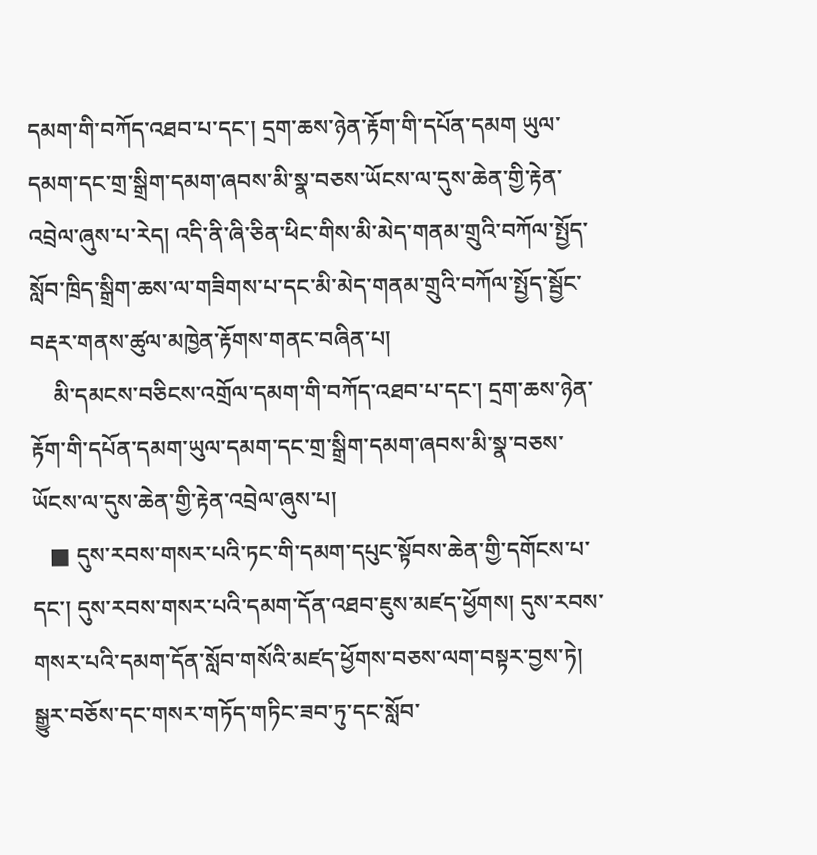དམག་གི་བཀོད་འཐབ་པ་དང་། དྲག་ཆས་ཉེན་རྟོག་གི་དཔོན་དམག ཡུལ་དམག་དང་གྲ་སྒྲིག་དམག་ཞབས་མི་སྣ་བཅས་ཡོངས་ལ་དུས་ཆེན་གྱི་རྟེན་འབྲེལ་ཞུས་པ་རེད། འདི་ནི་ཞི་ཅིན་ཕིང་གིས་མི་མེད་གནམ་གྲུའི་བཀོལ་སྤྱོད་སློབ་ཁྲིད་སྒྲིག་ཆས་ལ་གཟིགས་པ་དང་མི་མེད་གནམ་གྲུའི་བཀོལ་སྤྱོད་སྦྱོང་བརྡར་གནས་ཚུལ་མཁྱེན་རྟོགས་གནང་བཞིན་པ།
    མི་དམངས་བཅིངས་འགྲོལ་དམག་གི་བཀོད་འཐབ་པ་དང་། དྲག་ཆས་ཉེན་རྟོག་གི་དཔོན་དམག་ཡུལ་དམག་དང་གྲ་སྒྲིག་དམག་ཞབས་མི་སྣ་བཅས་ཡོངས་ལ་དུས་ཆེན་གྱི་རྟེན་འབྲེལ་ཞུས་པ།
   ■ དུས་རབས་གསར་པའི་ཏང་གི་དམག་དཔུང་སྟོབས་ཆེན་གྱི་དགོངས་པ་དང་། དུས་རབས་གསར་པའི་དམག་དོན་འཐབ་ཇུས་མཛད་ཕྱོགས། དུས་རབས་གསར་པའི་དམག་དོན་སློབ་གསོའི་མཛད་ཕྱོགས་བཅས་ལག་བསྟར་བྱས་ཏེ། སྒྱུར་བཅོས་དང་གསར་གཏོད་གཏིང་ཟབ་ཏུ་དང་སློབ་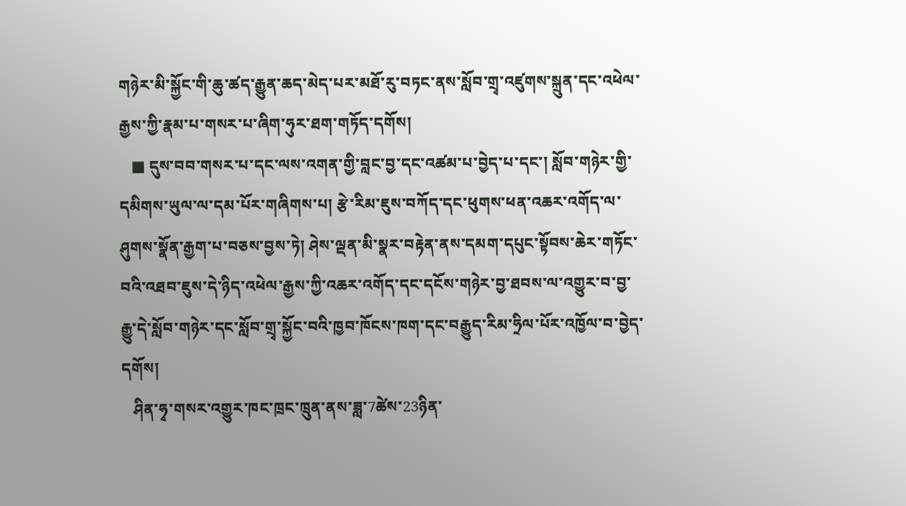གཉེར་མི་སྐྱོང་གི་ཆུ་ཚད་རྒྱུན་ཆད་མེད་པར་མཐོ་རུ་བཏང་ནས་སློབ་གྲྭ་འཛུགས་སྐྲུན་དང་འཕེལ་རྒྱས་ཀྱི་རྣམ་པ་གསར་པ་ཞིག་ཧུར་ཐག་གཏོད་དགོས།
   ■ དུས་བབ་གསར་པ་དང་ལས་འགན་གྱི་བླང་བྱ་དང་འཚམ་པ་བྱེད་པ་དང་། སློབ་གཉེར་གྱི་དམིགས་ཡུལ་ལ་དམ་པོར་གཞིགས་པ། རྩེ་རིམ་ཇུས་བཀོད་དང་ཕུགས་ཕན་འཆར་འགོད་ལ་ཤུགས་སྣོན་རྒྱག་པ་བཅས་བྱས་ཏེ། ཤེས་ལྡན་མི་སྣར་བརྟེན་ནས་དམག་དཔུང་སྟོབས་ཆེར་གཏོང་བའི་འཐབ་ཇུས་དེ་ཉིད་འཕེལ་རྒྱས་ཀྱི་འཆར་འགོད་དང་དངོས་གཉེར་བྱ་ཐབས་ལ་འགྱུར་བ་བྱ་རྒྱུ་དེ་སློབ་གཉེར་དང་སློབ་གྲྭ་སྐྱོང་བའི་ཁྱབ་ཁོངས་ཁག་དང་བརྒྱུད་རིམ་ཧྲིལ་པོར་འཁྱོལ་བ་བྱེད་དགོས།
   ཤིན་ཧྭ་གསར་འགྱུར་ཁང་ཁྲང་ཁྲུན་ནས་ཟླ་7ཚེས་23ཉིན་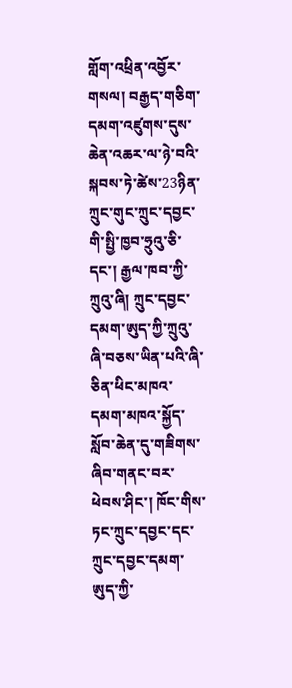གློག་འཕྲིན་འབྱོར་གསལ། བརྒྱད་གཅིག་དམག་འཛུགས་དུས་ཆེན་འཆར་ལ་ཉེ་བའི་སྐབས་ཏེ་ཚེས་23ཉིན་ཀྲུང་གུང་ཀྲུང་དབྱང་གི་སྤྱི་ཁྱབ་ཧྲུའུ་ཅི་དང་། རྒྱལ་ཁབ་ཀྱི་ཀྲུའུ་ཞི། ཀྲུང་དབྱང་དམག་ཨུད་ཀྱི་ཀྲུའུ་ཞི་བཅས་ཡིན་པའི་ཞི་ཅིན་ཕིང་མཁའ་དམག་མཁའ་སྐྱོད་སློབ་ཆེན་དུ་གཟིགས་ཞིབ་གནང་བར་ཕེབས་ཤིང་། ཁོང་གིས་ཏང་ཀྲུང་དབྱང་དང་ཀྲུང་དབྱང་དམག་ཨུད་ཀྱི་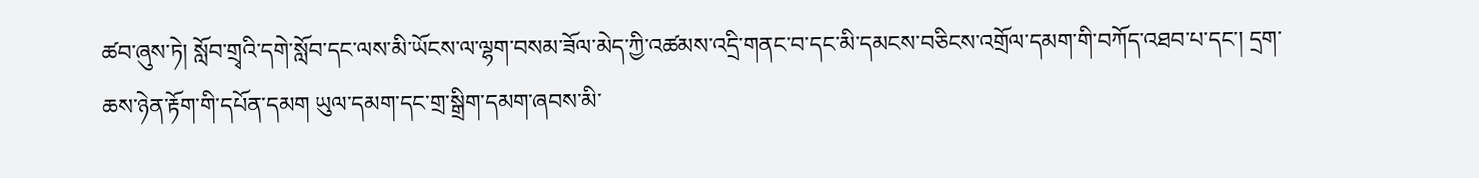ཚབ་ཞུས་ཏེ། སློབ་གྲྭའི་དགེ་སློབ་དང་ལས་མི་ཡོངས་ལ་ལྷག་བསམ་ཟོལ་མེད་ཀྱི་འཚམས་འདྲི་གནང་བ་དང་མི་དམངས་བཅིངས་འགྲོལ་དམག་གི་བཀོད་འཐབ་པ་དང་། དྲག་ཆས་ཉེན་རྟོག་གི་དཔོན་དམག ཡུལ་དམག་དང་གྲ་སྒྲིག་དམག་ཞབས་མི་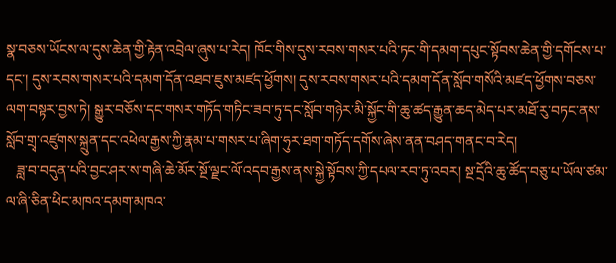སྣ་བཅས་ཡོངས་ལ་དུས་ཆེན་གྱི་རྟེན་འབྲེལ་ཞུས་པ་རེད། ཁོང་གིས་དུས་རབས་གསར་པའི་ཏང་གི་དམག་དཔུང་སྟོབས་ཆེན་གྱི་དགོངས་པ་དང་། དུས་རབས་གསར་པའི་དམག་དོན་འཐབ་ཇུས་མཛད་ཕྱོགས། དུས་རབས་གསར་པའི་དམག་དོན་སློབ་གསོའི་མཛད་ཕྱོགས་བཅས་ལག་བསྟར་བྱས་ཏེ། སྒྱུར་བཅོས་དང་གསར་གཏོད་གཏིང་ཟབ་ཏུ་དང་སློབ་གཉེར་མི་སྐྱོང་གི་ཆུ་ཚད་རྒྱུན་ཆད་མེད་པར་མཐོ་རུ་བཏང་ནས་སློབ་གྲྭ་འཛུགས་སྐྲུན་དང་འཕེལ་རྒྱས་ཀྱི་རྣམ་པ་གསར་པ་ཞིག་ཧུར་ཐག་གཏོད་དགོས་ཞེས་ནན་བཤད་གནང་བ་རེད།
   ཟླ་བ་བདུན་པའི་བྱང་ཤར་ས་གཞི་ཆེ་མོར་སྔོ་ལྗང་ལོ་འདབ་རྒྱས་ནས་སྐྱེ་སྟོབས་ཀྱི་དཔལ་རབ་ཏུ་འབར། སྔ་དྲོའི་ཆུ་ཚོད་བཅུ་པ་ཡོལ་ཙམ་ལ་ཞི་ཅིན་ཕིང་མཁའ་དམག་མཁའ་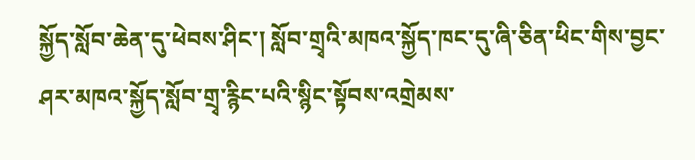སྐྱོད་སློབ་ཆེན་དུ་ཕེབས་ཤིང་། སློབ་གྲྭའི་མཁའ་སྐྱོད་ཁང་དུ་ཞི་ཅིན་ཕིང་གིས་བྱང་ཤར་མཁའ་སྐྱོད་སློབ་གྲྭ་རྙིང་པའི་སྙིང་སྟོབས་འགྲེམས་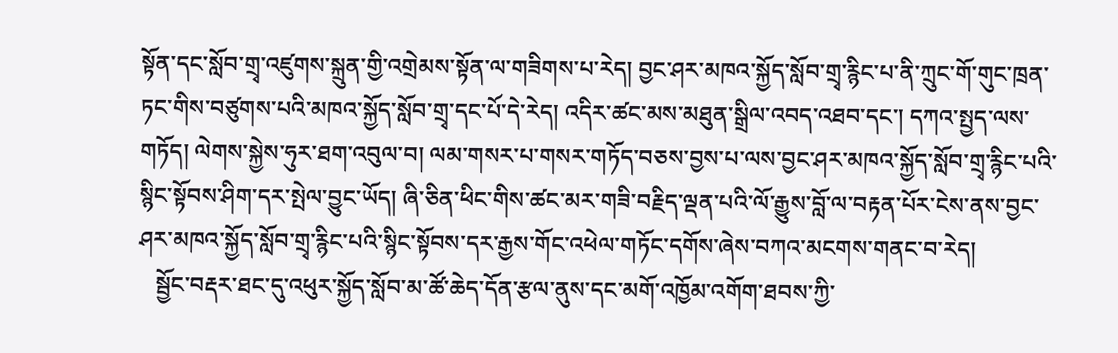སྟོན་དང་སློབ་གྲྭ་འཛུགས་སྐྲུན་གྱི་འགྲེམས་སྟོན་ལ་གཟིགས་པ་རེད། བྱང་ཤར་མཁའ་སྐྱོད་སློབ་གྲྭ་རྙིང་པ་ནི་ཀྲུང་གོ་གུང་ཁྲན་ཏང་གིས་བཙུགས་པའི་མཁའ་སྐྱོད་སློབ་གྲྭ་དང་པོ་དེ་རེད། འདིར་ཚང་མས་མཐུན་སྒྲིལ་འབད་འཐབ་དང་། དཀའ་སྤྱད་ལས་གཏོད། ལེགས་སྐྱེས་ཧུར་ཐག་འབུལ་བ། ལམ་གསར་པ་གསར་གཏོད་བཅས་བྱས་པ་ལས་བྱང་ཤར་མཁའ་སྐྱོད་སློབ་གྲྭ་རྙིང་པའི་སྙིང་སྟོབས་ཤིག་དར་སྤེལ་བྱུང་ཡོད། ཞི་ཅིན་ཕིང་གིས་ཚང་མར་གཟི་བརྗིད་ལྡན་པའི་ལོ་རྒྱུས་བློ་ལ་བརྟན་པོར་ངེས་ནས་བྱང་ཤར་མཁའ་སྐྱོད་སློབ་གྲྭ་རྙིང་པའི་སྙིང་སྟོབས་དར་རྒྱས་གོང་འཕེལ་གཏོང་དགོས་ཞེས་བཀའ་མངགས་གནང་བ་རེད།
   སྦྱོང་བརྡར་ཐང་དུ་འཕུར་སྐྱོད་སློབ་མ་ཚོ་ཆེད་དོན་རྩལ་ནུས་དང་མགོ་འཁྱོམ་འགོག་ཐབས་ཀྱི་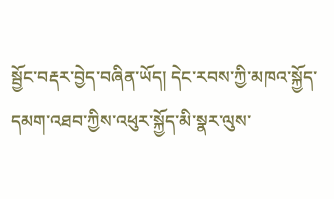སྦྱོང་བརྡར་བྱེད་བཞིན་ཡོད། དེང་རབས་ཀྱི་མཁའ་སྐྱོད་དམག་འཐབ་ཀྱིས་འཕུར་སྐྱོད་མི་སྣར་ལུས་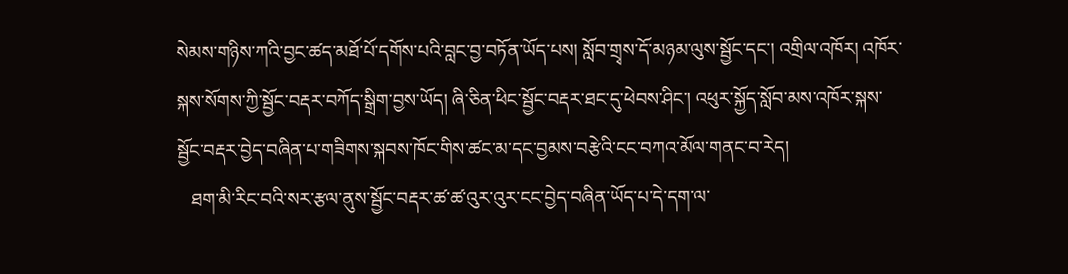སེམས་གཉིས་ཀའི་བྱང་ཚད་མཐོ་པོ་དགོས་པའི་བླང་བྱ་བཏོན་ཡོད་པས། སློབ་གྲྭས་དོ་མཉམ་ལུས་སྦྱོང་དང་། འགྲིལ་འཁོར། འཁོར་སྐས་སོགས་ཀྱི་སྦྱོང་བརྡར་བཀོད་སྒྲིག་བྱས་ཡོད། ཞི་ཅིན་ཕིང་སྦྱོང་བརྡར་ཐང་དུ་ཕེབས་ཤིང་། འཕུར་སྐྱོད་སློབ་མས་འཁོར་སྐས་སྦྱོང་བརྡར་བྱེད་བཞིན་པ་གཟིགས་སྐབས་ཁོང་གིས་ཚང་མ་དང་བྱམས་བརྩེའི་ངང་བཀའ་མོལ་གནང་བ་རེད།
   ཐག་མི་རིང་བའི་སར་རྩལ་ནུས་སྦྱོང་བརྡར་ཚ་ཚ་འུར་འུར་ངང་བྱེད་བཞིན་ཡོད་པ་དེ་དག་ལ་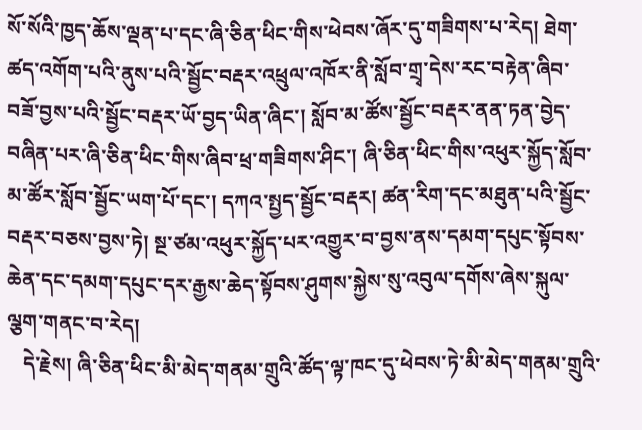སོ་སོའི་ཁྱད་ཆོས་ལྡན་པ་དང་ཞི་ཅིན་ཕིང་གིས་ཕེབས་ཞོར་དུ་གཟིགས་པ་རེད། ཐེག་ཚད་འགོག་པའི་ནུས་པའི་སྦྱོང་བརྡར་འཕྲུལ་འཁོར་ནི་སློབ་གྲྭ་དེས་རང་བརྟེན་ཞིབ་བཟོ་བྱས་པའི་སྦྱོང་བརྡར་ཡོ་བྱད་ཡིན་ཞིང་། སློབ་མ་ཚོས་སྦྱོང་བརྡར་ནན་ཏན་བྱེད་བཞིན་པར་ཞི་ཅིན་ཕིང་གིས་ཞིབ་ཕྲ་གཟིགས་ཤིང་། ཞི་ཅིན་ཕིང་གིས་འཕུར་སྐྱོད་སློབ་མ་ཚོར་སློབ་སྦྱོང་ཡག་པོ་དང་། དཀའ་སྤྱད་སྦྱོང་བརྡར། ཚན་རིག་དང་མཐུན་པའི་སྦྱོང་བརྡར་བཅས་བྱས་ཏེ། སྔ་ཙམ་འཕུར་སྐྱོད་པར་འགྱུར་བ་བྱས་ནས་དམག་དཔུང་སྟོབས་ཆེན་དང་དམག་དཔུང་དར་རྒྱས་ཆེད་སྟོབས་ཤུགས་སྐྱེས་སུ་འབུལ་དགོས་ཞེས་སྐུལ་ལྕག་གནང་བ་རེད།
   དེ་རྗེས། ཞི་ཅིན་ཕིང་མི་མེད་གནམ་གྲུའི་ཚོད་ལྟ་ཁང་དུ་ཕེབས་ཏེ་མི་མེད་གནམ་གྲུའི་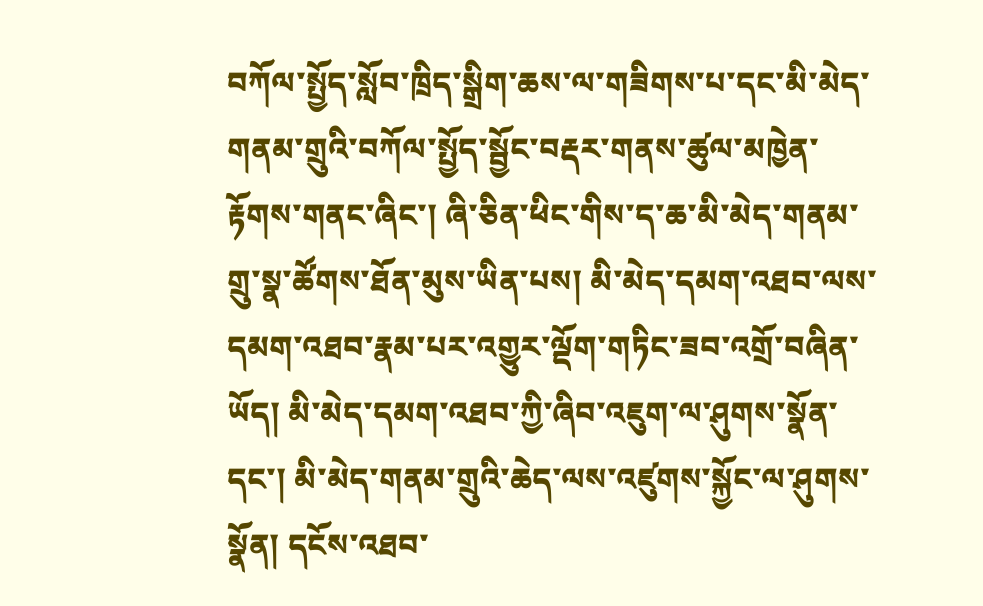བཀོལ་སྤྱོད་སློབ་ཁྲིད་སྒྲིག་ཆས་ལ་གཟིགས་པ་དང་མི་མེད་གནམ་གྲུའི་བཀོལ་སྤྱོད་སྦྱོང་བརྡར་གནས་ཚུལ་མཁྱེན་རྟོགས་གནང་ཞིང་། ཞི་ཅིན་ཕིང་གིས་ད་ཆ་མི་མེད་གནམ་གྲུ་སྣ་ཚོགས་ཐོན་མུས་ཡིན་པས། མི་མེད་དམག་འཐབ་ལས་དམག་འཐབ་རྣམ་པར་འགྱུར་ལྡོག་གཏིང་ཟབ་འགྲོ་བཞིན་ཡོད། མི་མེད་དམག་འཐབ་ཀྱི་ཞིབ་འཇུག་ལ་ཤུགས་སྣོན་དང་། མི་མེད་གནམ་གྲུའི་ཆེད་ལས་འཛུགས་སྐྱོང་ལ་ཤུགས་སྣོན། དངོས་འཐབ་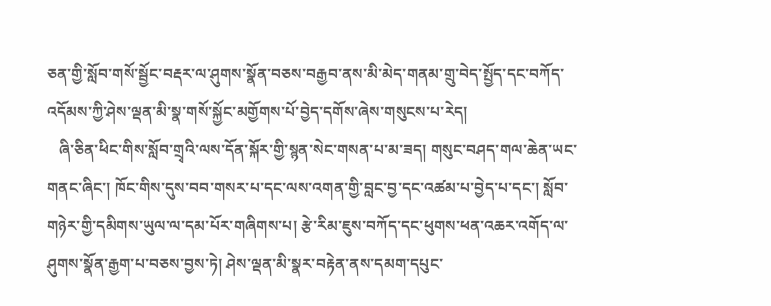ཅན་གྱི་སློབ་གསོ་སྦྱོང་བརྡར་ལ་ཤུགས་སྣོན་བཅས་བརྒྱབ་ནས་མི་མེད་གནམ་གྲུ་བེད་སྤྱོད་དང་བཀོད་འདོམས་ཀྱི་ཤེས་ལྡན་མི་སྣ་གསོ་སྐྱོང་མགྱོགས་པོ་བྱེད་དགོས་ཞེས་གསུངས་པ་རེད།
   ཞི་ཅིན་ཕིང་གིས་སློབ་གྲྭའི་ལས་དོན་སྐོར་གྱི་སྙན་སེང་གསན་པ་མ་ཟད། གསུང་བཤད་གལ་ཆེན་ཡང་གནང་ཞིང་། ཁོང་གིས་དུས་བབ་གསར་པ་དང་ལས་འགན་གྱི་བླང་བྱ་དང་འཚམ་པ་བྱེད་པ་དང་། སློབ་གཉེར་གྱི་དམིགས་ཡུལ་ལ་དམ་པོར་གཞིགས་པ། རྩེ་རིམ་ཇུས་བཀོད་དང་ཕུགས་ཕན་འཆར་འགོད་ལ་ཤུགས་སྣོན་རྒྱག་པ་བཅས་བྱས་ཏེ། ཤེས་ལྡན་མི་སྣར་བརྟེན་ནས་དམག་དཔུང་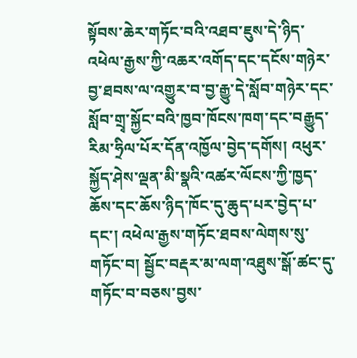སྟོབས་ཆེར་གཏོང་བའི་འཐབ་ཇུས་དེ་ཉིད་འཕེལ་རྒྱས་ཀྱི་འཆར་འགོད་དང་དངོས་གཉེར་བྱ་ཐབས་ལ་འགྱུར་བ་བྱ་རྒྱུ་དེ་སློབ་གཉེར་དང་སློབ་གྲྭ་སྐྱོང་བའི་ཁྱབ་ཁོངས་ཁག་དང་བརྒྱུད་རིམ་ཧྲིལ་པོར་དོན་འཁྱོལ་བྱེད་དགོས། འཕུར་སྐྱོད་ཤེས་ལྡན་མི་སྣའི་འཚར་ལོངས་ཀྱི་ཁྱད་ཆོས་དང་ཆོས་ཉིད་ཁོང་དུ་ཆུད་པར་བྱེད་པ་དང་། འཕེལ་རྒྱས་གཏོང་ཐབས་ལེགས་སུ་གཏོང་བ། སྦྱོང་བརྡར་མ་ལག་འཐུས་སྒོ་ཚང་དུ་གཏོང་བ་བཅས་བྱས་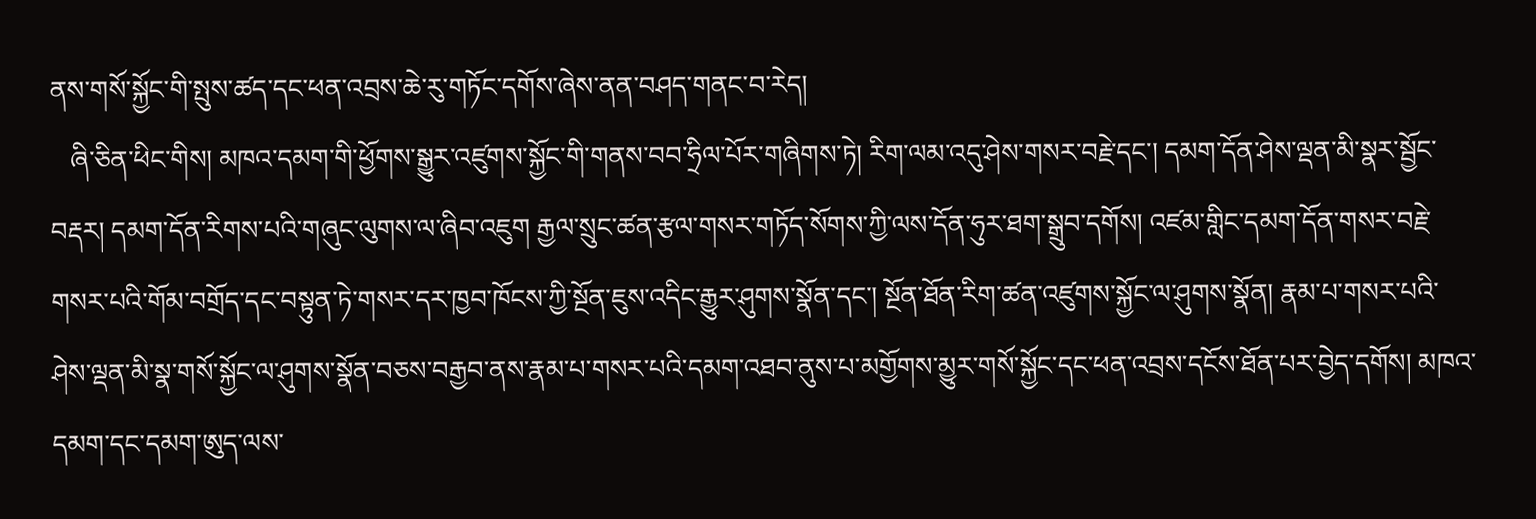ནས་གསོ་སྐྱོང་གི་སྤུས་ཚད་དང་ཕན་འབྲས་ཆེ་རུ་གཏོང་དགོས་ཞེས་ནན་བཤད་གནང་བ་རེད།
   ཞི་ཅིན་ཕིང་གིས། མཁའ་དམག་གི་ཕྱོགས་སྒྱུར་འཛུགས་སྐྱོང་གི་གནས་བབ་ཧྲིལ་པོར་གཞིགས་ཏེ། རིག་ལམ་འདུ་ཤེས་གསར་བརྗེ་དང་། དམག་དོན་ཤེས་ལྡན་མི་སྣར་སྦྱོང་བརྡར། དམག་དོན་རིགས་པའི་གཞུང་ལུགས་ལ་ཞིབ་འཇུག རྒྱལ་སྲུང་ཚན་རྩལ་གསར་གཏོད་སོགས་ཀྱི་ལས་དོན་ཧུར་ཐག་སྒྲུབ་དགོས། འཛམ་གླིང་དམག་དོན་གསར་བརྗེ་གསར་པའི་གོམ་བགྲོད་དང་བསྟུན་ཏེ་གསར་དར་ཁྱབ་ཁོངས་ཀྱི་སྔོན་ཇུས་འདིང་རྒྱུར་ཤུགས་སྣོན་དང་། སྔོན་ཐོན་རིག་ཚན་འཛུགས་སྐྱོང་ལ་ཤུགས་སྣོན། རྣམ་པ་གསར་པའི་ཤེས་ལྡན་མི་སྣ་གསོ་སྐྱོང་ལ་ཤུགས་སྣོན་བཅས་བརྒྱབ་ནས་རྣམ་པ་གསར་པའི་དམག་འཐབ་ནུས་པ་མགྱོགས་མྱུར་གསོ་སྐྱོང་དང་ཕན་འབྲས་དངོས་ཐོན་པར་བྱེད་དགོས། མཁའ་དམག་དང་དམག་ཨུད་ལས་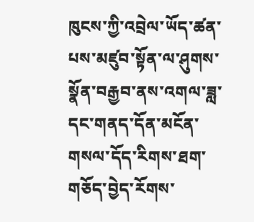ཁུངས་ཀྱི་འབྲེལ་ཡོད་ཚན་པས་མཛུབ་སྟོན་ལ་ཤུགས་སྣོན་བརྒྱབ་ནས་འགལ་ཟླ་དང་གནད་དོན་མངོན་གསལ་དོད་རིགས་ཐག་གཅོད་བྱེད་རོགས་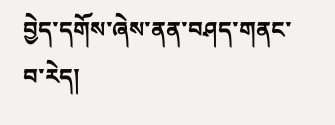བྱེད་དགོས་ཞེས་ནན་བཤད་གནང་བ་རེད།